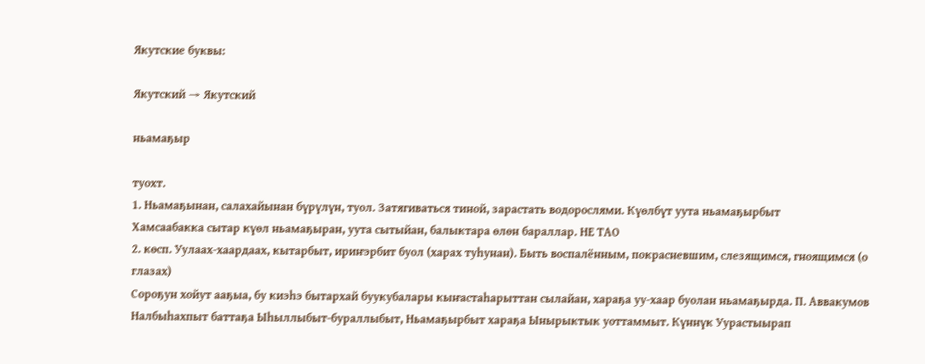Якутские буквы:

Якутский → Якутский

ньамаҕыр

туохт.
1. Ньамаҕынан, салахайынан бүрүлүн, туол. Затягиваться тиной, зарастать водорослями. Күөлбүт уута ньамаҕырбыт
Хамсаабакка сытар күөл ньамаҕыран, уута сытыйан, балыктара өлөн бараллар. НЕ ТАО
2. көсп. Уулаах-хаардаах, кытарбыт, ириҥэрбит буол (харах туһунан). Быть воспалённым, покрасневшим, слезящимся, гноящимся (о глазах)
Сороҕун хойут ааҕыа, бу киэһэ бытархай буукубалары кыҥастаһарыттан сылайан, хараҕа уу-хаар буолан ньамаҕырда. П. Аввакумов
Налбыһахпыт баттаҕа Ыһыллыбыт-бураллыбыт, Ньамаҕырбыт хараҕа Ынырыктык уоттаммыт. Күннүк Уурастыырап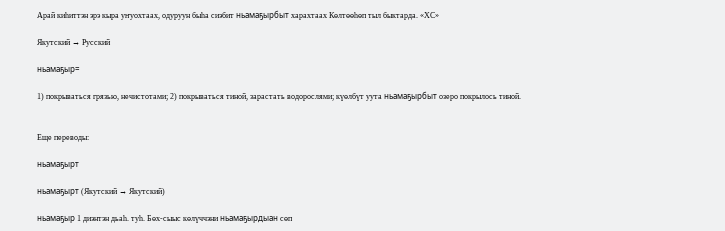Арай киһиттэн эрэ кыра уҥуохтаах, одуруун быһа сиэбит ньамаҕырбыт харахтаах Көлтөөһөп тыл быктарда. «ХС»

Якутский → Русский

ньамаҕыр=

1) покрываться грязью, нечистотами; 2) покрываться тиной, зарастать водорослями; күөлбүт уута ньамаҕырбыт озеро покрылось тиной.


Еще переводы:

ньамаҕырт

ньамаҕырт (Якутский → Якутский)

ньамаҕыр 1 диэнтэн дьаһ. туһ. Бөх-сыыс көлүччэни ньамаҕырдыан сөп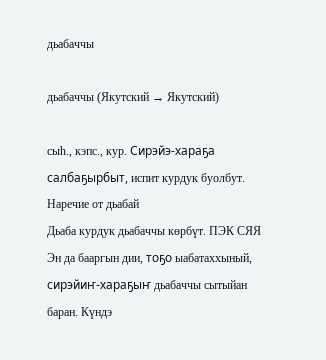дьабаччы

дьабаччы (Якутский → Якутский)

сыһ., кэпс., кур. Сирэйэ-хараҕа салбаҕырбыт, испит курдук буолбут. Наречие от дьабай
Дьаба курдук дьабаччы көрбүт. ПЭК СЯЯ
Эн да бааргын дии, тоҕо ыабатаххыный, сирэйиҥ-хараҕыҥ дьабаччы сытыйан баран. Күндэ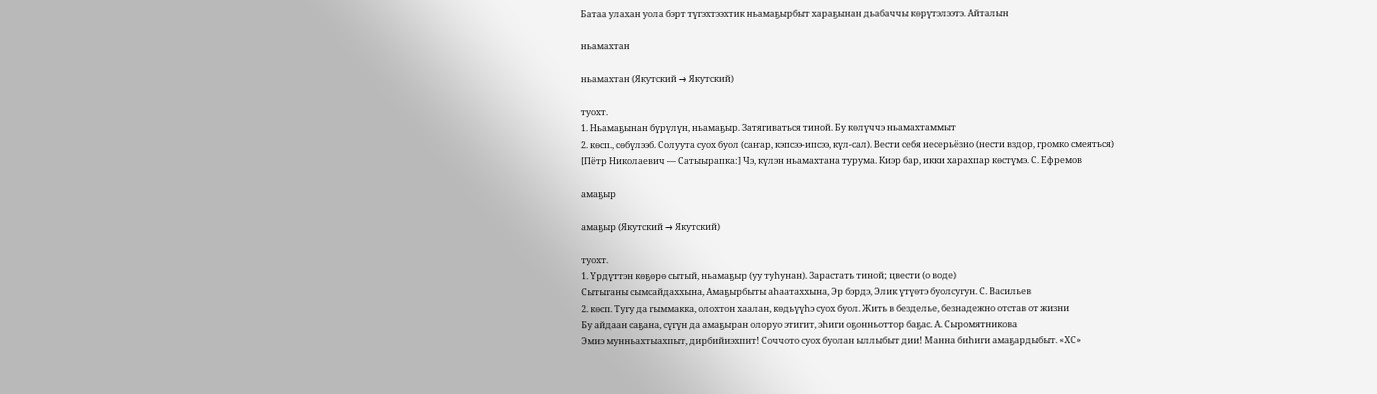Батаа улахан уола бэрт түгэхтээхтик ньамаҕырбыт хараҕынан дьабаччы көрүтэлээтэ. Айталын

ньамахтан

ньамахтан (Якутский → Якутский)

туохт.
1. Ньамаҕынан бүрүлүн, ньамаҕыр. Затягиваться тиной. Бу көлүччэ ньамахтаммыт
2. көсп., сөбүлээб. Солуута суох буол (саҥар, кэпсээ-ипсээ, күл-сал). Вести себя несерьёзно (нести вздор, громко смеяться)
[Пётр Николаевич — Сатыырапка:] Чэ, күлэн ньамахтана турума. Киэр бар, икки харахпар көстүмэ. С. Ефремов

амаҕыр

амаҕыр (Якутский → Якутский)

туохт.
1. Үрдүттэн көҕөрө сытый, ньамаҕыр (уу туһунан). Зарастать тиной; цвести (о воде)
Сытыганы сымсайдаххына, Амаҕырбыты аһаатаххына, Эр бэрдэ, Элик үтүөтэ буолсугун. С. Васильев
2. көсп. Тугу да гыммакка, олохтон хаалан, көдьүүһэ суох буол. Жить в безделье, безнадежно отстав от жизни
Бу айдаан саҕана, сүгүн да амаҕыран олоруо этигит, эһиги оҕонньоттор баҕас. А. Сыромятникова
Эмиэ мунньахтыахпыт, дирбийиэхпит! Соччото суох буолан ыллыбыт дии! Манна биһиги амаҕардыбыт. «ХС»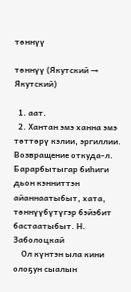төннүү

төннүү (Якутский → Якутский)

  1. аат.
  2. Хантан эмэ ханна эмэ төттөрү кэлии, эргиллии. Возвращение откуда-л. Барарбытыгар биһиги дьон кэнниттэн айаннаатыбыт, хата, төннүүбүтүгэр бэйэбит бастаатыбыт. Н. Заболоцкай
    Ол күнтэн ыла кини олоҕун сыалын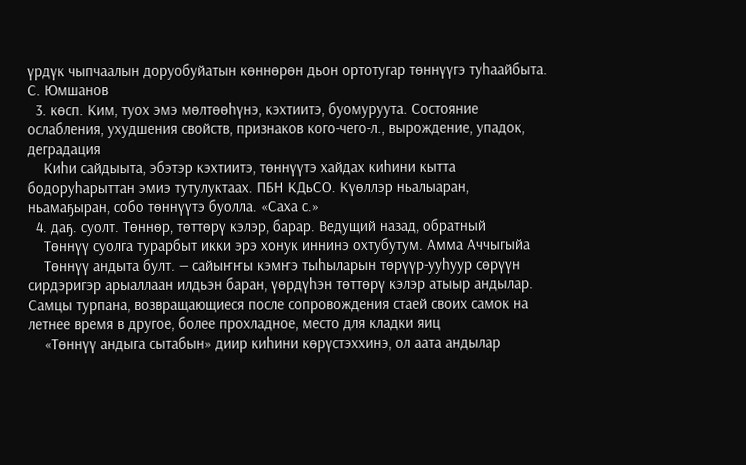үрдүк чыпчаалын доруобуйатын көннөрөн дьон ортотугар төннүүгэ туһаайбыта. С. Юмшанов
  3. көсп. Ким, туох эмэ мөлтөөһүнэ, кэхтиитэ, буомуруута. Состояние ослабления, ухудшения свойств, признаков кого-чего-л., вырождение, упадок, деградация
    Киһи сайдыыта, эбэтэр кэхтиитэ, төннүүтэ хайдах киһини кытта бодоруһарыттан эмиэ тутулуктаах. ПБН КДьСО. Күөллэр ньалыаран, ньамаҕыран, собо төннүүтэ буолла. «Саха с.»
  4. даҕ. суолт. Төннөр, төттөрү кэлэр, барар. Ведущий назад, обратный
    Төннүү суолга турарбыт икки эрэ хонук иннинэ охтубутум. Амма Аччыгыйа
    Төннүү андыта булт. — сайыҥҥы кэмҥэ тыһыларын төрүүр-ууһуур сөрүүн сирдэригэр арыаллаан илдьэн баран, үөрдүһэн төттөрү кэлэр атыыр андылар. Самцы турпана, возвращающиеся после сопровождения стаей своих самок на летнее время в другое, более прохладное, место для кладки яиц
    «Төннүү андыга сытабын» диир киһини көрүстэххинэ, ол аата андылар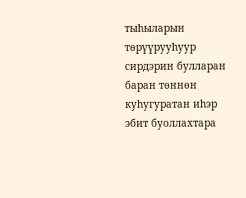тыһыларын төрүүрууһуур сирдэрин булларан баран төннөн куһугуратан иһэр эбит буоллахтара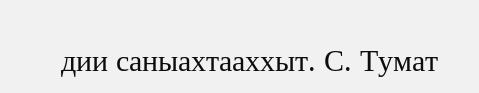дии саныахтааххыт. С. Тумат